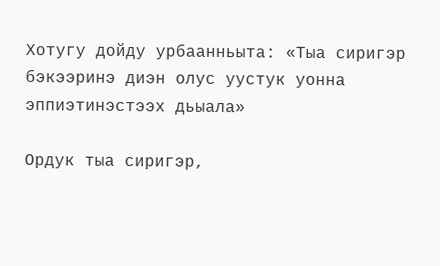Хотугу дойду урбаанньыта: «Тыа сиригэр бэкээринэ диэн олус уустук уонна эппиэтинэстээх дьыала»

Ордук тыа сиригэр,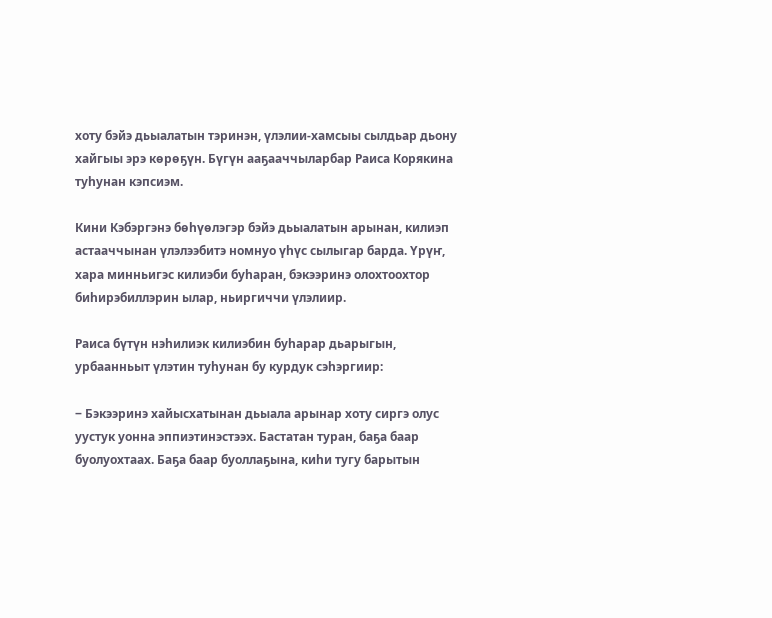хоту бэйэ дьыалатын тэринэн, үлэлии-хамсыы сылдьар дьону хайгыы эрэ көрөҕүн. Бүгүн ааҕааччыларбар Раиса Корякина туһунан кэпсиэм.

Кини Кэбэргэнэ бөһүөлэгэр бэйэ дьыалатын арынан, килиэп астааччынан үлэлээбитэ номнуо үһүс сылыгар барда. Үрүҥ, хара минньигэс килиэби буһаран, бэкээринэ олохтоохтор биһирэбиллэрин ылар, ньиргиччи үлэлиир.

Раиса бүтүн нэһилиэк килиэбин буһарар дьарыгын, урбаанньыт үлэтин туһунан бу курдук сэһэргиир:

‒ Бэкээринэ хайысхатынан дьыала арынар хоту сиргэ олус уустук уонна эппиэтинэстээх. Бастатан туран, баҕа баар буолуохтаах. Баҕа баар буоллаҕына, киһи тугу барытын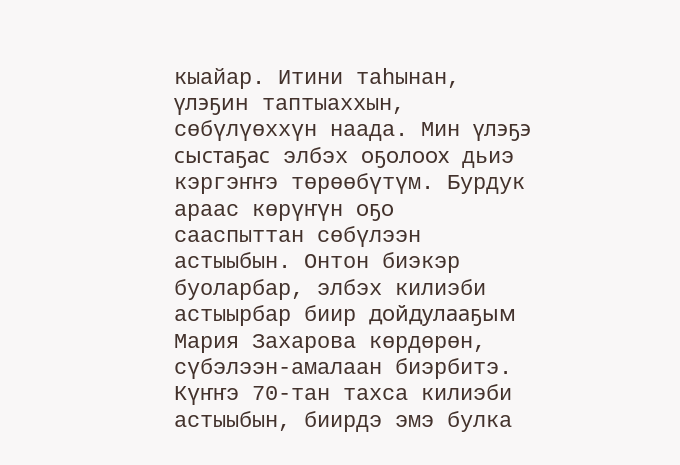кыайар. Итини таһынан, үлэҕин таптыаххын, сөбүлүөххүн наада. Мин үлэҕэ сыстаҕас элбэх оҕолоох дьиэ кэргэҥҥэ төрөөбүтүм. Бурдук араас көрүҥүн оҕо сааспыттан сөбүлээн астыыбын. Онтон биэкэр буоларбар, элбэх килиэби астыырбар биир дойдулааҕым Мария Захарова көрдөрөн, сүбэлээн-амалаан биэрбитэ. Күҥҥэ 70-тан тахса килиэби астыыбын, биирдэ эмэ булка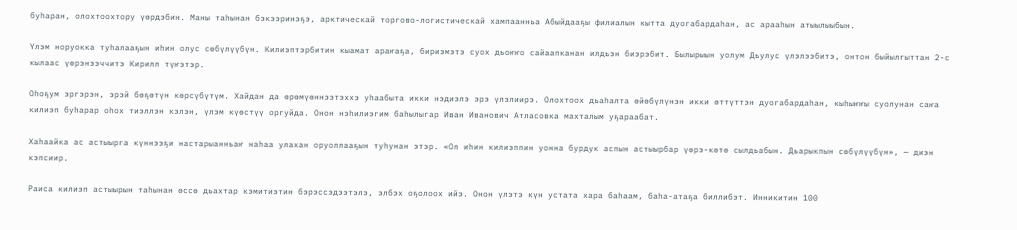буһаран, олохтоохтору үөрдэбин. Маны таһынан бэкээринэҕэ, арктическай торгово-логистическай хампаанньа Абыйдааҕы филиалын кытта дуогабардаһан, ас арааһын атыылыыбын.

Үлэм норуокка туһалааҕын иһин олус сөбүлүүбүн. Килиэптэрбитин кыамат араҥаҕа, бириэмэтэ суох дьоҥҥо сайаапканан илдьэн биэрэбит. Былырыын уолум Дьулус үлэлээбитэ, онтон быйылгыттан 2-с кылаас үөрэнээччитэ Кирилл түҥэтэр.

Оһоҕум эргэрэн, эрэй бөҕөтүн көрсүбүтүм. Хайдан да өрөмүөннээтэххэ уһаабыта икки нэдиэлэ эрэ үлэлиирэ. Олохтоох дьаһалта өйөбүлүнэн икки өттүттэн дуогабардаһан, кыһыҥҥы суолунан саҥа килиэп буһарар оһох тиэллэн кэлэн, үлэм күөстүү оргуйда. Онон нэһилиэгим баһылыгар Иван Иванович Атласовка махталым уҕараабат.

Хаһаайка ас астыырга күннээҕи настарыанньаҥ наһаа улахан оруоллааҕын туһунан этэр. «Ол иһин килиэппин уонна бурдук аспын астыырбар үөрэ-көтө сылдьабын. Дьарыкпын сөбүлүүбүн», — диэн кэпсиир.

Раиса килиэп астыырын таһынан өссө дьахтар кэмитиэтин бэрэссэдээтэлэ, элбэх оҕолоох ийэ. Онон үлэтэ күн устата хара баһаам, баһа-атаҕа биллибэт. Инникитин 100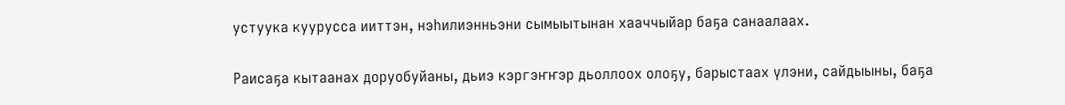устуука куурусса ииттэн, нэһилиэнньэни сымыытынан хааччыйар баҕа санаалаах.

Раисаҕа кытаанах доруобуйаны, дьиэ кэргэҥҥэр дьоллоох олоҕу, барыстаах үлэни, сайдыыны, баҕа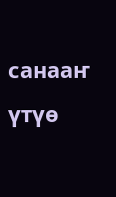санааҥ үтүө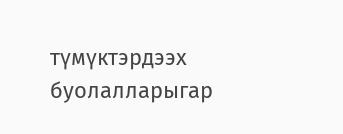түмүктэрдээх буолалларыгар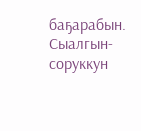баҕарабын. Сыалгын-соруккун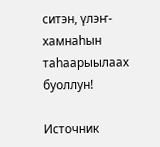ситэн, үлэҥ-хамнаһын таһаарыылаах буоллун!

Источник